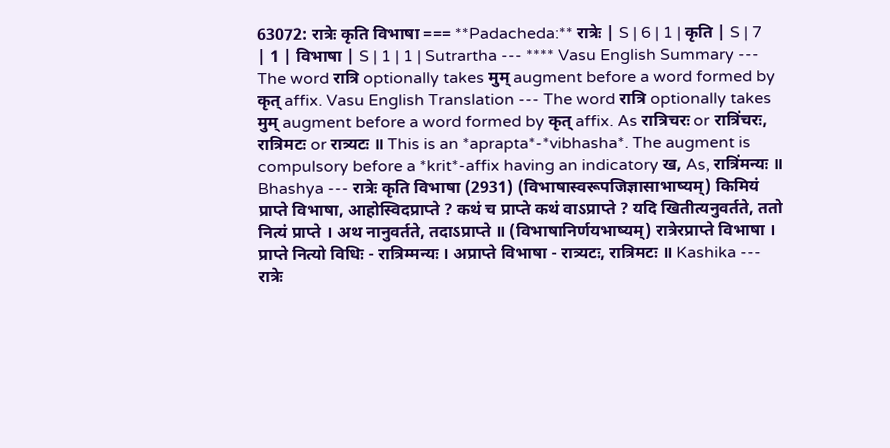63072: रात्रेः कृति विभाषा === **Padacheda:** रात्रेः | S | 6 | 1 | कृति | S | 7 | 1 | विभाषा | S | 1 | 1 | Sutrartha --- **** Vasu English Summary --- The word रात्रि optionally takes मुम् augment before a word formed by कृत् affix. Vasu English Translation --- The word रात्रि optionally takes मुम् augment before a word formed by कृत् affix. As रात्रिचरः or रात्रिंचरः, रात्रिमटः or रात्र्यटः ॥ This is an *aprapta*-*vibhasha*. The augment is compulsory before a *krit*-affix having an indicatory ख, As, रात्रिंमन्यः ॥ Bhashya --- रात्रेः कृति विभाषा (2931) (विभाषास्वरूपजिज्ञासाभाष्यम्) किमियं प्राप्ते विभाषा, आहोस्विदप्राप्ते ? कथं च प्राप्ते कथं वाऽप्राप्ते ? यदि खितीत्यनुवर्तते, ततो नित्यं प्राप्ते । अथ नानुवर्तते, तदाऽप्राप्ते ॥ (विभाषानिर्णयभाष्यम्) रात्रेरप्राप्ते विभाषा । प्राप्ते नित्यो विधिः - रात्रिम्मन्यः । अप्राप्ते विभाषा - रात्र्यटः, रात्रिमटः ॥ Kashika --- रात्रेः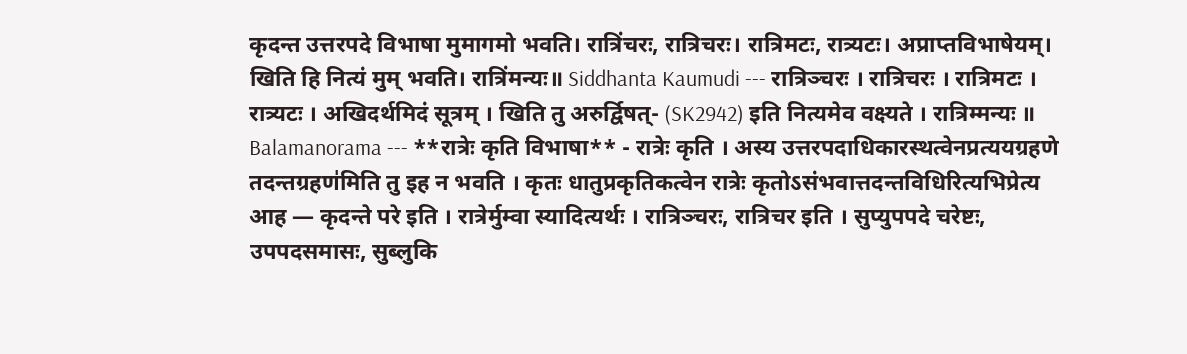कृदन्त उत्तरपदे विभाषा मुमागमो भवति। रात्रिंचरः, रात्रिचरः। रात्रिमटः, रात्र्यटः। अप्राप्तविभाषेयम्। खिति हि नित्यं मुम् भवति। रात्रिंमन्यः॥ Siddhanta Kaumudi --- रात्रिञ्चरः । रात्रिचरः । रात्रिमटः । रात्र्यटः । अखिदर्थमिदं सूत्रम् । खिति तु अरुर्द्विषत्- (SK2942) इति नित्यमेव वक्ष्यते । रात्रिम्मन्यः ॥ Balamanorama --- **रात्रेः कृति विभाषा** - रात्रेः कृति । अस्य उत्तरपदाधिकारस्थत्वेनप्रत्ययग्रहणे तदन्तग्रहण॑मिति तु इह न भवति । कृतः धातुप्रकृतिकत्वेन रात्रेः कृतोऽसंभवात्तदन्तविधिरित्यभिप्रेत्य आह — कृदन्ते परे इति । रात्रेर्मुम्वा स्यादित्यर्थः । रात्रिञ्चरः, रात्रिचर इति । सुप्युपपदे चरेष्टः, उपपदसमासः, सुब्लुकि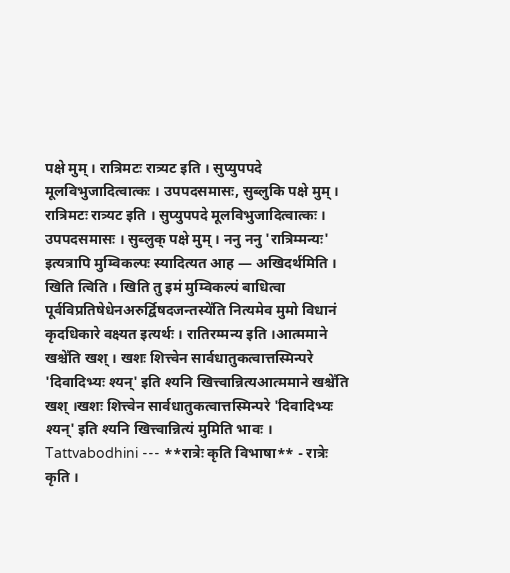पक्षे मुम् । रात्रिमटः रात्र्यट इति । सुप्युपपदे मूलविभुजादित्वात्कः । उपपदसमासः, सुब्लुकि पक्षे मुम् । रात्रिमटः रात्र्यट इति । सुप्युपपदे मूलविभुजादित्वात्कः । उपपदसमासः । सुब्लुक् पक्षे मुम् । ननु ननु 'रात्रिम्मन्यः' इत्यत्रापि मुम्विकल्पः स्यादित्यत आह — अखिदर्थमिति । खिति त्विति । खिति तु इमं मुम्विकल्पं बाधित्वा पूर्वविप्रतिषेधेनअरुर्द्विषदजन्तस्ये॑ति नित्यमेव मुमो विधानं कृदधिकारे वक्ष्यत इत्यर्थः । रातिरम्मन्य इति ।आत्ममाने खश्चे॑ति खश् । खशः शित्त्वेन सार्वधातुकत्वात्तस्मिन्परे 'दिवादिभ्यः श्यन्' इति श्यनि खित्त्वान्नित्यआत्ममाने खश्चे॑ति खश् ।खशः शित्त्वेन सार्वधातुकत्वात्तस्मिन्परे 'दिवादिभ्यः श्यन्' इति श्यनि खित्त्वान्नित्यं मुमिति भावः । Tattvabodhini --- **रात्रेः कृति विभाषा** - रात्रेः कृति ।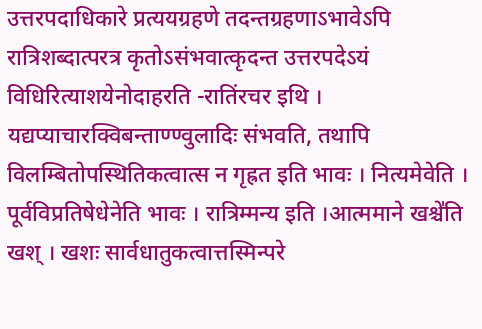उत्तरपदाधिकारे प्रत्ययग्रहणे तदन्तग्रहणाऽभावेऽपि रात्रिशब्दात्परत्र कृतोऽसंभवात्कृदन्त उत्तरपदेऽयं विधिरित्याशयेनोदाहरति -रातिंरचर इथि । यद्यप्याचारक्विबन्ताण्ण्वुलादिः संभवति, तथापि विलम्बितोपस्थितिकत्वात्स न गृह्रत इति भावः । नित्यमेवेति । पूर्वविप्रतिषेधेनेति भावः । रात्रिम्मन्य इति ।आत्ममाने खश्चे॑ति खश् । खशः सार्वधातुकत्वात्तस्मिन्परे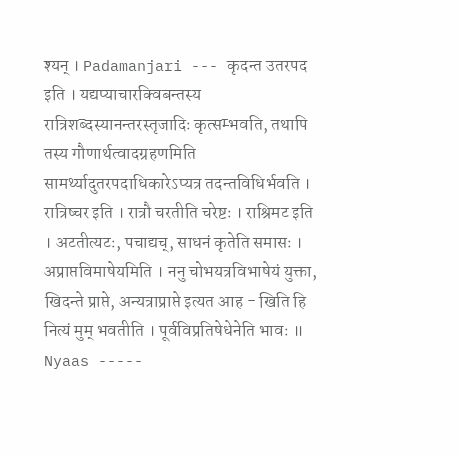श्यन् । Padamanjari --- कृदन्त उतरपद इति । यद्यप्याचारक्विबन्तस्य रात्रिशब्दस्यानन्तरस्तृजादिः कृत्सम्भवति, तथापि तस्य गौणार्थत्वादग्रहणमिति सामर्थ्यादुतरपदाधिकारेऽप्यत्र तदन्तविधिर्भवति । रात्रिष्चर इति । रात्रौ चरतीति चरेष्टः । राश्रिमट इति । अटतीत्यटः, पचाद्यच्, साधनं कृतेति समासः । अप्राप्तविमाषेयमिति । ननु चोभयत्रविभाषेयं युक्ता, खिदन्ते प्राप्ते, अन्यत्राप्राप्ते इत्यत आह - खिति हि नित्यं मुम् भवतीति । पूर्वविप्रतिषेधेनेति भावः ॥ Nyaas -----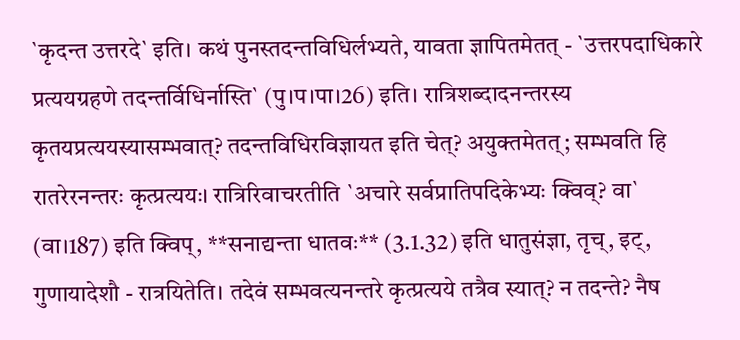`कृदन्त उत्तरदे` इति। कथं पुनस्तदन्तविधिर्लभ्यते, यावता ज्ञापितमेतत् - `उत्तरपदाधिकारे प्रत्ययग्रहणे तदन्तर्विधिर्नास्ति` (पु।प।पा।26) इति। रात्रिशब्दादनन्तरस्य कृतयप्रत्ययस्यासम्भवात्? तदन्तविधिरविज्ञायत इति चेत्? अयुक्तमेतत्; सम्भवति हि रातरेरनन्तरः कृत्प्रत्ययः। रात्रिरिवाचरतीति `अचारे सर्वप्रातिपदिकेभ्यः क्विव्? वा` (वा।187) इति क्विप्, **सनाद्यन्ता धातवः** (3.1.32) इति धातुसंज्ञा, तृच्, इट्, गुणायादेशौ - रात्रयितेति। तदेवं सम्भवत्यनन्तरे कृत्प्रत्यये तत्रैव स्यात्? न तदन्ते? नैष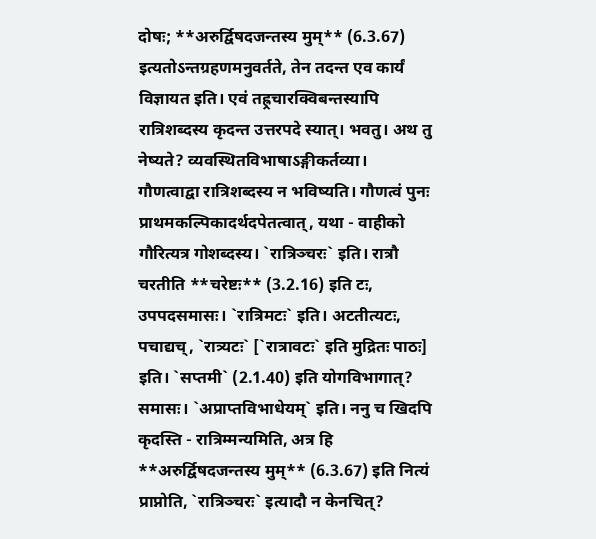दोषः; **अरुर्द्विषदजन्तस्य मुम्** (6.3.67) इत्यतोऽन्तग्रहणमनुवर्तते, तेन तदन्त एव कार्यं विज्ञायत इति। एवं तह्र्रचारक्विबन्तस्यापि रात्रिशब्दस्य कृदन्त उत्तरपदे स्यात्। भवतु। अथ तु नेष्यते? व्यवस्थितविभाषाऽङ्गीकर्तव्या। गौणत्वाद्वा रात्रिशब्दस्य न भविष्यति। गौणत्वं पुनः प्राथमकल्पिकादर्थदपेतत्वात्, यथा - वाहीको गौरित्यत्र गोशब्दस्य। `रात्रिञ्चरः` इति। रात्रौ चरतीति **चरेष्टः** (3.2.16) इति टः, उपपदसमासः। `रात्रिमटः` इति। अटतीत्यटः, पचाद्यच्, `रात्र्यटः` [`रात्रावटः` इति मुद्रितः पाठः] इति। `सप्तमी` (2.1.40) इति योगविभागात्? समासः। `अप्राप्तविभाधेयम्` इति। ननु च खिदपि कृदस्ति - रात्रिम्मन्यमिति, अत्र हि **अरुर्द्विषदजन्तस्य मुम्** (6.3.67) इति नित्यं प्राप्नोति, `रात्रिञ्चरः` इत्यादौ न केनचित्?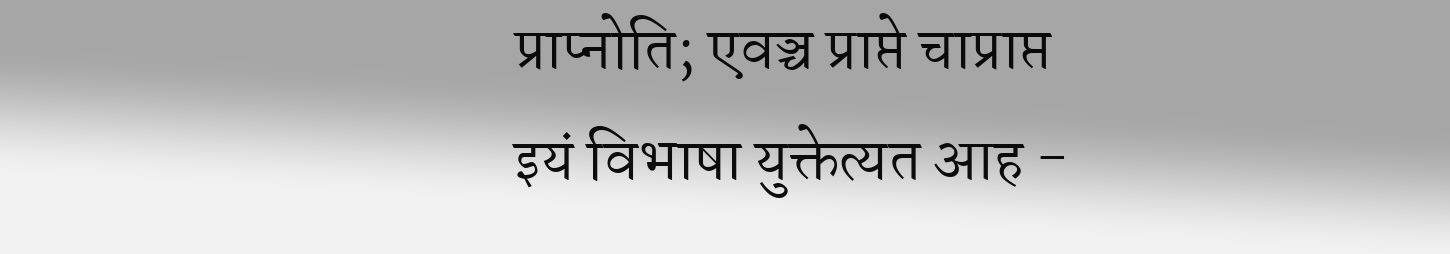प्राप्नोति; एवञ्च प्राप्ते चाप्राप्त इयं विभाषा युक्तेत्यत आह -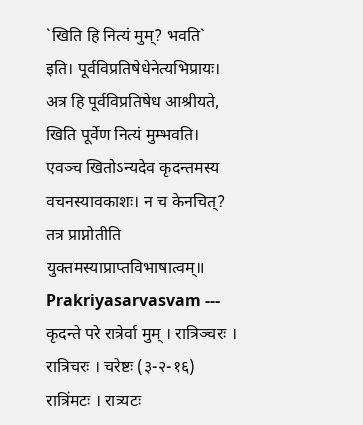`खिति हि नित्यं मुम्? भवति` इति। पूर्वविप्रतिषेधेनेत्यभिप्रायः। अत्र हि पूर्वविप्रतिषेध आश्रीयते, खिति पूर्वेण नित्यं मुम्भवति। एवञ्च खितोऽन्यदेव कृदन्तमस्य वचनस्यावकाशः। न च केनचित्? तत्र प्राप्नोतीति युक्तमस्याप्राप्तविभाषात्वम्॥ Prakriyasarvasvam --- कृदन्ते परे रात्रेर्वा मुम् । रात्रिञ्चरः । रात्रिचरः । चरेष्टः (३-२-१६) रात्रिंमटः । रात्र्यटः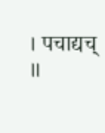। पचाद्यच् ॥